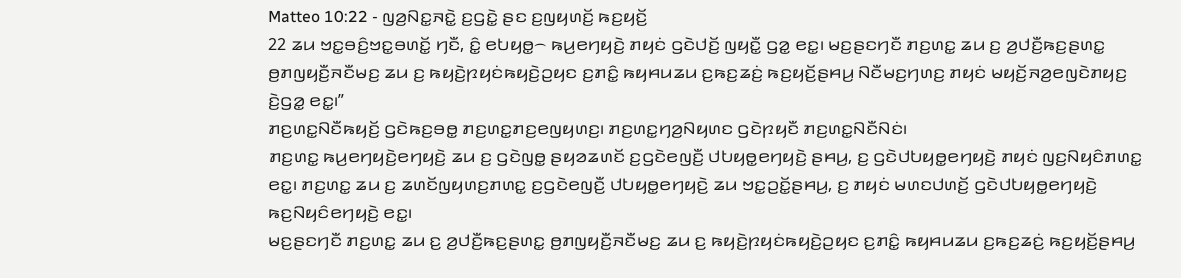Matteo 10:22 - ꤜꤤ꤬ꤡꤢ꤭ꤏꤢꤧ꤭ ꤢ꤬ꤞꤢꤧ꤭ ꤔꤢ ꤢ꤬ꤜꤟꤛꤢꤩ꤬ ꤒꤢ꤬ꤟꤢꤩ꤬
22 ꤘꤣ ꤠꤢ꤭ꤋꤢꤨ꤬ꤠꤢ꤭ꤋꤛꤢꤩ꤭ ꤚꤢꤪ, ꤢꤨ꤭ ꤕꤝꤟꤥ꤭꤮ ꤒꤣ꤬ꤕꤚꤟꤢꤧ꤬ ꤊꤟꤢꤦ ꤞꤢꤧꤓꤢꤩ꤬ ꤜꤟꤢꤪ꤭ ꤞꤤ꤭ ꤕꤢ꤭꤯ ꤗꤢ꤬ꤔꤢꤚꤢꤪ ꤊꤢ꤬ꤛꤢ꤭ ꤘꤣ ꤢ꤬ ꤤ꤬ꤓꤢꤪ꤬ꤒꤢ꤬ꤔꤛꤢ꤭ ꤥ꤬ꤊꤜꤟꤢꤪ꤬ꤏꤢꤪꤗꤢ꤬ ꤘꤣ ꤢ꤬ ꤒꤟꤢꤧ꤬ꤐꤟꤢꤦꤒꤟꤢꤧ꤬ꤑꤟꤢ ꤢ꤬ꤊꤢꤨ꤭ ꤒꤟꤌꤣꤘꤣ ꤢ꤬ꤒꤢ꤬ꤘꤢꤦ꤬ ꤒꤢ꤬ꤟꤢꤩ꤬ꤔꤌꤣ꤬ ꤡꤢꤪꤗꤢ꤬ꤚꤛꤢ꤬ ꤊꤟꤢꤦ ꤗꤟꤢꤩ꤬ꤏꤤ꤬ꤕꤜꤢꤧꤊꤟꤢ꤬ ꤢꤧ꤬ꤞꤤ꤭ ꤕꤢ꤭꤯”
ꤊꤢ꤬ꤛꤢ꤭ꤡꤢꤪꤒꤟꤢꤩ꤬ ꤞꤢꤧꤒꤢ꤬ꤋꤥ꤭ ꤊꤢ꤬ꤛꤢ꤭ꤊꤢ꤬ꤕꤜꤟꤛꤢ꤬꤯ ꤊꤢ꤬ꤛꤢ꤭ꤚꤤ꤬ꤡꤟꤛꤢ ꤞꤢꤧꤐꤟꤢꤪ ꤊꤢ꤬ꤛꤢ꤭ꤡꤢꤪꤡꤢꤦ꤯
ꤊꤢ꤬ꤛꤢ꤭ ꤒꤣ꤬ꤕꤚꤟꤢꤧ꤬ꤕꤚꤟꤢꤧ꤬ ꤘꤣ ꤢ꤬ ꤞꤢꤧꤜꤥ꤭ ꤔꤟꤤꤘꤛꤢꤩ ꤢ꤬ꤞꤢꤧꤕꤜꤢꤪ꤬ ꤓꤝꤟꤥ꤭ꤕꤚꤟꤢꤧ꤬ ꤔꤌꤣ꤬, ꤢ꤬ ꤞꤢꤧꤓꤝꤟꤥ꤭ꤕꤚꤟꤢꤧ꤬ ꤊꤟꤢꤦ ꤜꤢ꤬ꤡꤟꤢꤨꤊꤛꤢ꤭ ꤕꤢ꤭꤯ ꤊꤢ꤬ꤛꤢ꤭ ꤘꤣ ꤢ꤬ ꤘꤛꤢꤩꤜꤟꤛꤢ꤬ꤊꤛꤢ꤭ ꤢ꤬ꤞꤢꤧꤕꤜꤢꤪ꤬ ꤓꤝꤟꤥ꤭ꤕꤚꤟꤢꤧ꤬ ꤘꤣ ꤠꤢ꤭ꤑꤢꤩ꤭ꤔꤌꤣ꤬, ꤢ꤬ ꤊꤟꤢꤦ ꤗꤛꤢꤓꤛꤢꤩ꤬ ꤞꤢꤧꤓꤝꤟꤥ꤭ꤕꤚꤟꤢꤧ꤬ ꤒꤢ꤬ꤡꤟꤢꤨꤕꤚꤟꤢꤧ꤬ ꤕꤢ꤭꤯
ꤗꤢ꤬ꤔꤢꤚꤢꤪ ꤊꤢ꤬ꤛꤢ꤭ ꤘꤣ ꤢ꤬ ꤤ꤬ꤓꤢꤪ꤬ꤒꤢ꤬ꤔꤛꤢ꤭ ꤥ꤬ꤊꤜꤟꤢꤪ꤬ꤏꤢꤪꤗꤢ꤬ ꤘꤣ ꤢ꤬ ꤒꤟꤢꤧ꤬ꤐꤟꤢꤦꤒꤟꤢꤧ꤬ꤑꤟꤢ ꤢ꤬ꤊꤢꤨ꤭ ꤒꤟꤌꤣꤘꤣ ꤢ꤬ꤒꤢ꤬ꤘꤢꤦ꤬ ꤒꤢ꤬ꤟꤢꤩ꤬ꤔꤌꤣ꤬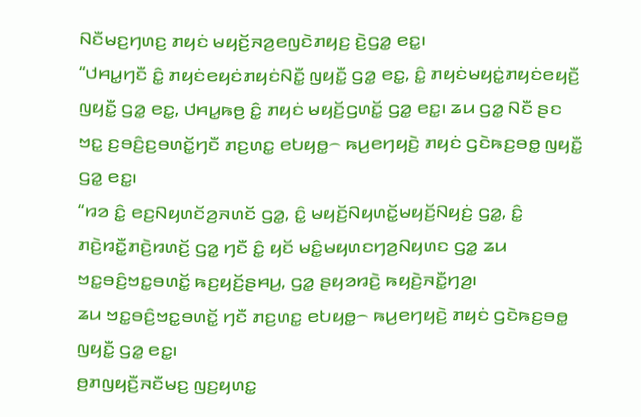ꤡꤢꤪꤗꤢ꤬ꤚꤛꤢ꤬ ꤊꤟꤢꤦ ꤗꤟꤢꤩ꤬ꤏꤤ꤬ꤕꤜꤢꤧꤊꤟꤢ꤬ ꤢꤧ꤬ꤞꤤ꤭ ꤕꤢ꤭꤯
“ꤓꤌꤣ꤭ꤚꤢꤪ ꤢꤨ꤭ ꤊꤟꤢꤦꤕꤟꤢꤦꤊꤟꤢꤦꤡꤢꤪ꤭ ꤜꤟꤢꤪ꤭ ꤞꤤ꤭ ꤕꤢ꤭, ꤢꤨ꤭ ꤊꤟꤢꤦꤗꤟꤢꤦ꤭ꤊꤟꤢꤦꤕꤟꤢꤪ꤬ ꤜꤟꤢꤪ꤭ ꤞꤤ꤭ ꤕꤢ꤭, ꤓꤌꤣ꤭ꤒꤥ꤬ ꤢꤨ꤭ ꤊꤟꤢꤦ ꤗꤟꤢꤩ꤬ꤞꤛꤢꤩ꤭ ꤞꤤ꤭ ꤕꤢ꤭꤯ ꤘꤣ ꤞꤤ꤭ ꤡꤢꤪ ꤔꤢ ꤠꤢ꤭ ꤢ꤬ꤋꤢꤨ꤬ꤢ꤬ꤋꤛꤢꤩ꤭ꤚꤢꤪ ꤊꤢ꤬ꤛꤢ꤭ ꤕꤝꤟꤥ꤭꤮ ꤒꤣ꤬ꤕꤚꤟꤢꤧ꤬ ꤊꤟꤢꤦ ꤞꤢꤧꤒꤢ꤬ꤋꤥ꤭ ꤜꤟꤢꤪ꤭ ꤞꤤ꤭ ꤕꤢ꤭꤯
“ꤙꤤ ꤢꤨ꤭ ꤕꤢ꤬ꤡꤟꤛꤢꤩꤤ꤬ꤏꤛꤢꤩ ꤞꤤ꤭, ꤢꤨ꤭ ꤗꤟꤢꤩ꤬ꤡꤟꤛꤢꤩ꤭ꤗꤟꤢꤩ꤬ꤡꤟꤢꤦ꤬ ꤞꤤ꤭, ꤢꤨ꤭ ꤊꤢꤧ꤬ꤙꤢꤪ꤭ꤊꤢꤧ꤬ꤙꤛꤢꤩ꤬ ꤞꤤ꤭ ꤚꤢꤪ ꤢꤨ꤭ ꤟꤢꤩ ꤗꤢꤨ꤭ꤗꤟꤛꤢꤚꤤ꤬ꤡꤟꤛꤢ ꤞꤤ꤭ ꤘꤣ ꤠꤢ꤭ꤋꤢꤨ꤬ꤠꤢ꤭ꤋꤛꤢꤩ꤭ ꤒꤢ꤬ꤟꤢꤩ꤬ꤔꤌꤣ꤬, ꤞꤤ꤭ ꤔꤟꤤꤙꤢꤧ꤬ ꤒꤟꤢꤧ꤬ꤏꤢꤪ꤭ꤚꤤ꤬꤯
ꤘꤣ ꤠꤢ꤭ꤋꤢꤨ꤬ꤠꤢ꤭ꤋꤛꤢꤩ꤭ ꤚꤢꤪ ꤊꤢ꤬ꤛꤢ꤭ ꤕꤝꤟꤥ꤭꤮ ꤒꤣ꤬ꤕꤚꤟꤢꤧ꤬ ꤊꤟꤢꤦ ꤞꤢꤧꤒꤢ꤬ꤋꤥ꤭ ꤜꤟꤢꤪ꤭ ꤞꤤ꤭ ꤕꤢ꤭꤯
ꤥ꤬ꤊꤜꤟꤢꤪ꤬ꤏꤢꤪꤗꤢ꤬ ꤜꤢ꤬ꤟꤛꤢ꤭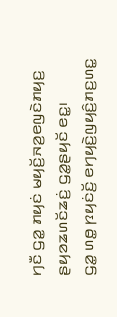ꤚꤢꤪ ꤞꤤ꤭ ꤊꤟꤢꤦ ꤗꤟꤢꤩ꤬ꤏꤤ꤬ꤕꤜꤢꤧꤊꤟꤢ꤬ ꤔꤟꤤꤘꤛꤢꤩꤘꤢꤦ꤬ ꤞꤤ꤭ꤔꤟꤢꤩ ꤕꤢ꤭꤯
ꤞꤤ꤭ ꤛꤥ꤭ ꤐꤟꤢꤦꤢꤩ꤬ ꤕꤚꤟꤢꤧ꤬ꤜꤟꤢꤨ꤬ꤊꤢ꤬ꤛꤢ꤭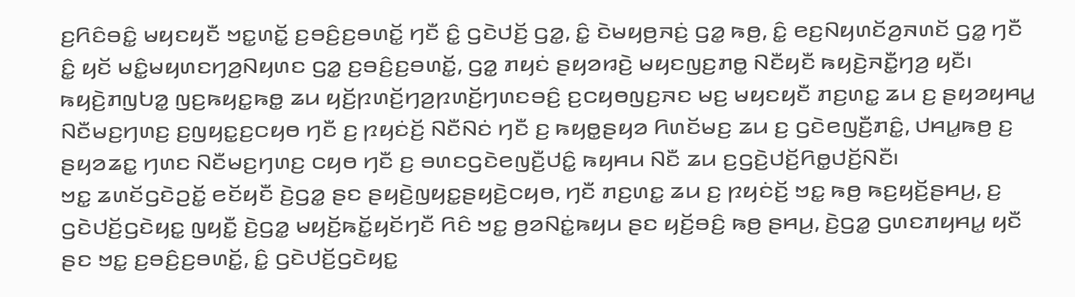ꤢ꤬ꤖꤢꤨꤋꤢꤨ꤭ ꤗꤟꤢꤟꤢꤪ ꤠꤢ꤭ꤛꤢꤩ꤭ ꤢ꤬ꤋꤢꤨ꤬ꤢ꤬ꤋꤛꤢꤩ꤭ ꤚꤢꤪ ꤢꤨ꤭ ꤞꤢꤧꤓꤢꤩ꤬ ꤞꤤ꤭, ꤢꤨ꤭ ꤢꤧꤗꤟꤥ꤬ꤏꤢꤦ꤬ ꤞꤤ꤭ ꤒꤥ꤬, ꤢꤨ꤭ ꤕꤢ꤬ꤡꤟꤛꤢꤩꤤ꤬ꤏꤛꤢꤩ ꤞꤤ꤭ ꤚꤢꤪ ꤢꤨ꤭ ꤟꤢꤩ ꤗꤢꤨ꤭ꤗꤟꤛꤢꤚꤤ꤬ꤡꤟꤛꤢ ꤞꤤ꤭ ꤢ꤬ꤋꤢꤨ꤬ꤢ꤬ꤋꤛꤢꤩ꤭, ꤞꤤ꤭ ꤊꤟꤢꤦ ꤔꤟꤤꤙꤢꤧ꤬ ꤗꤟꤢꤜꤢ꤬ꤊꤥ꤭ ꤡꤢꤪꤟꤢꤪ ꤒꤟꤢꤧ꤬ꤏꤢꤪ꤭ꤚꤤ꤬ ꤟꤢꤪ꤯
ꤒꤟꤢꤧ꤬ꤊꤜꤝꤤ꤭ ꤜꤢ꤬ꤒꤟꤢ꤭ꤒꤥ꤭ ꤘꤣ ꤟꤢꤩ꤬ꤐꤛꤢꤩ꤬ꤚꤤ꤬ꤐꤛꤢꤩ꤬ꤚꤛꤢꤋꤢꤨ꤬ ꤢ꤬ꤍꤟꤥꤜꤢ꤬ꤏꤢ ꤗꤢ꤬ ꤗꤟꤢꤟꤢꤪ ꤊꤢ꤬ꤛꤢ꤭ ꤘꤣ ꤢ꤬ ꤔꤟꤤꤟꤌꤣ꤭ ꤡꤢꤪꤗꤢ꤬ꤚꤛꤢ꤬ ꤢ꤬ꤜꤟꤢ꤭ꤢ꤬ꤍꤟꤥ ꤚꤢꤪ ꤢ꤬ ꤐꤟꤢꤦꤢꤩ꤬ ꤡꤢꤪꤡꤢꤦ ꤚꤢꤪ ꤢ꤬ ꤒꤟꤥ꤭ꤔꤟꤤ ꤖꤛꤢꤩꤗꤢ꤬ ꤘꤣ ꤢ꤬ ꤞꤢꤧꤕꤜꤢꤪ꤬ꤊꤢꤨ꤭, ꤓꤌꤣ꤭ꤒꤥ꤬ ꤢ꤬ ꤔꤟꤤꤘꤢ꤭ ꤚꤛꤢ ꤡꤢꤪꤗꤢ꤬ꤚꤛꤢ꤬ ꤍꤟꤥ ꤚꤢꤪ ꤢ꤬ ꤋꤛꤢꤞꤢꤧꤕꤜꤢꤪ꤬ꤓꤢꤨ꤭ ꤒꤟꤌꤣ ꤡꤢꤪ ꤘꤣ ꤢ꤬ꤞꤢꤧ꤬ꤓꤢꤩ꤬ꤖꤥ꤭ꤓꤢꤩ꤬ꤡꤢꤪ꤯
ꤠꤢ꤭ ꤘꤛꤢꤩꤞꤢꤧꤑꤢꤩ꤭ ꤕꤢꤩꤟꤢꤪ ꤢꤧ꤬ꤞꤤ꤭ ꤔꤢ ꤔꤟꤢꤧ꤬ꤜꤟꤢ꤭ꤔꤟꤢꤧ꤬ꤍꤟꤥ, ꤚꤢꤪ ꤊꤢ꤬ꤛꤢ꤭ ꤘꤣ ꤢ꤬ ꤐꤟꤢꤦꤢꤩ꤬ ꤠꤢ꤭ ꤒꤥ꤬ ꤒꤢ꤬ꤟꤢꤩ꤬ꤔꤌꤣ꤬, ꤢ꤬ ꤞꤢꤧꤓꤢꤩ꤬ꤞꤢꤧꤟꤢ꤭ ꤜꤟꤢꤪ꤭ ꤢꤧ꤬ꤞꤤ꤭ ꤗꤟꤢꤩ꤬ꤒꤢꤩ꤭ꤟꤢꤩꤚꤢꤪ ꤖꤢꤨ ꤠꤢ꤭ ꤥ꤬ꤤꤡꤢꤦ꤭ꤒꤟꤣ ꤔꤢ ꤟꤢꤩ꤬ꤋꤢꤨ꤬ ꤒꤥ꤬ ꤔꤌꤣ꤬, ꤢꤧ꤬ꤞꤤ꤭ ꤞꤛꤢꤊꤟꤌꤣ꤭ ꤟꤢꤪ ꤔꤢ ꤠꤢ꤭ ꤢ꤬ꤋꤢꤨ꤬ꤢ꤬ꤋꤛꤢꤩ꤭, ꤢꤨ꤭ ꤞꤢꤧꤓꤢꤩ꤬ꤞꤢꤧꤟꤢ꤭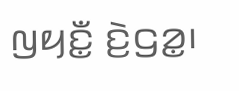ꤜꤟꤢꤪ꤭ ꤢꤧ꤬ꤞꤤ꤭꤯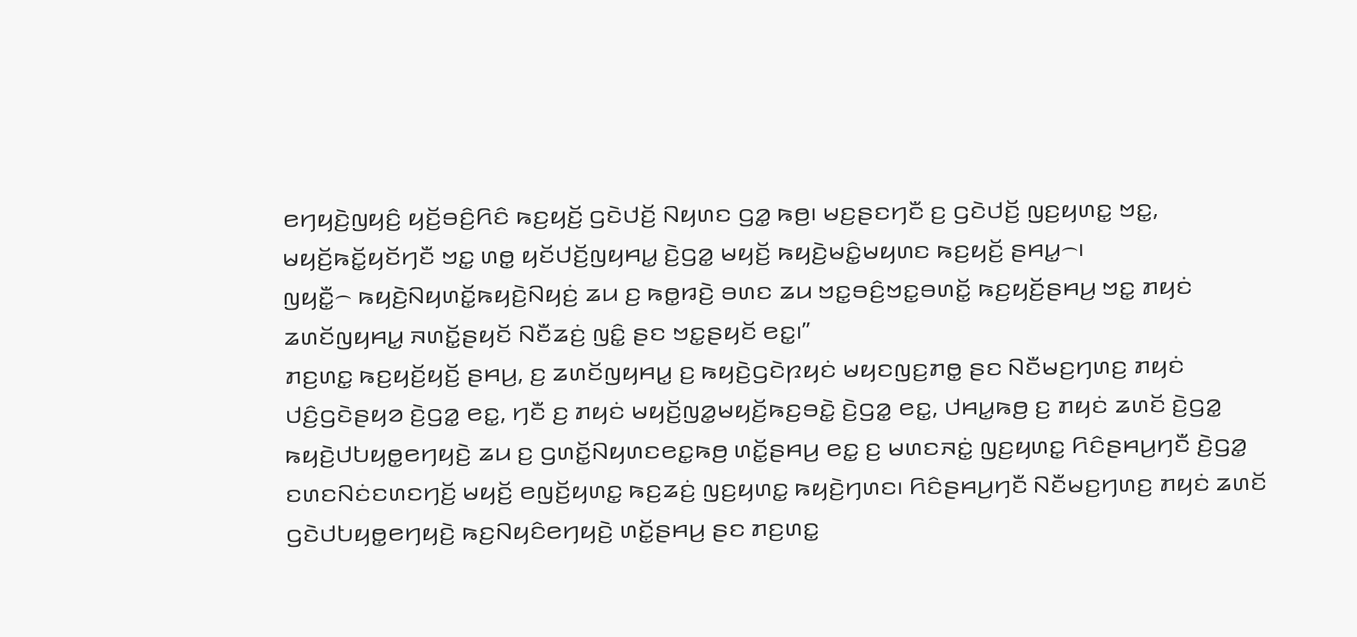ꤕꤚꤟꤢꤧ꤬ꤜꤟꤢꤨ꤬ ꤟꤢꤩ꤬ꤋꤢꤨ꤬ꤖꤢꤨ ꤒꤢ꤬ꤟꤢꤩ꤬ ꤞꤢꤧꤓꤢꤩ꤬ ꤡꤟꤛꤢ ꤞꤤ꤭ ꤒꤥ꤬꤯ ꤗꤢ꤬ꤔꤢꤚꤢꤪ ꤢ꤬ ꤞꤢꤧꤓꤢꤩ꤬ ꤜꤢ꤬ꤟꤛꤢ꤭ ꤠꤢ꤭, ꤗꤟꤢꤩ꤬ꤒꤢꤩ꤭ꤟꤢꤩꤚꤢꤪ ꤠꤢ꤭ ꤛꤥ꤭ ꤟꤢꤩꤓꤢꤩ꤬ꤜꤟꤌꤣ꤭ ꤢꤧ꤬ꤞꤤ꤭ ꤗꤟꤢꤩ꤬ ꤒꤟꤢꤧ꤬ꤗꤢꤨ꤭ꤗꤟꤛꤢ ꤒꤢ꤬ꤟꤢꤩ꤬ ꤔꤌꤣ꤭꤮꤯
ꤜꤟꤢꤪ꤭꤮ ꤒꤟꤢꤧ꤬ꤡꤟꤛꤢꤩ꤭ꤒꤟꤢꤧ꤬ꤡꤟꤢꤦ꤬ ꤘꤣ ꤢ꤬ ꤒꤥ꤭ꤙꤢꤧ꤬ ꤋꤛꤢ ꤘꤣ ꤠꤢ꤭ꤋꤢꤨ꤬ꤠꤢ꤭ꤋꤛꤢꤩ꤭ ꤒꤢ꤬ꤟꤢꤩ꤬ꤔꤌꤣ꤬ ꤠꤢ꤭ ꤊꤟꤢꤦ ꤘꤛꤢꤩꤜꤟꤌꤣ꤭ ꤏꤛꤢꤩ꤭ꤔꤟꤢꤩ ꤡꤢꤪꤘꤢꤦ꤬ ꤜꤢꤨ꤭ ꤔꤢ ꤠꤢ꤭ꤔꤟꤢꤩ ꤕꤢ꤭꤯”
ꤊꤢ꤬ꤛꤢ꤭ ꤒꤢ꤬ꤟꤢꤩ꤬ꤟꤢꤩ꤬ ꤔꤌꤣ꤬, ꤢ꤬ ꤘꤛꤢꤩꤜꤟꤌꤣ꤭ ꤢ꤬ ꤒꤟꤢꤧ꤬ꤞꤢꤧꤐꤟꤢꤦ ꤗꤟꤢꤜꤢ꤬ꤊꤥ꤭ ꤔꤢ ꤡꤢꤪꤗꤢ꤬ꤚꤛꤢ꤬ ꤊꤟꤢꤦ ꤓꤢꤨ꤬ꤞꤢꤧꤔꤟꤤ ꤢꤧ꤬ꤞꤤ꤭ ꤕꤢ꤭, ꤚꤢꤪ ꤢ꤬ ꤊꤟꤢꤦ ꤗꤟꤢꤩ꤬ꤜꤤ꤭ꤗꤟꤢꤩ꤬ꤒꤢ꤬ꤋꤢꤧ꤭ ꤢꤧ꤬ꤞꤤ꤭ ꤕꤢ꤭, ꤓꤌꤣ꤭ꤒꤥ꤬ ꤢ꤬ ꤊꤟꤢꤦ ꤘꤛꤢꤩ ꤢꤧ꤬ꤞꤤ꤭ ꤒꤟꤢꤧ꤬ꤓꤝꤟꤥ꤭ꤕꤚꤟꤢꤧ꤬ ꤘꤣ ꤢ꤬ ꤞꤛꤢꤩ꤭ꤡꤟꤛꤢꤕꤢ꤭ꤒꤥ꤬ ꤛꤢꤩ꤭ꤔꤌꤣ꤬ ꤕꤢ꤭ ꤢ꤬ ꤗꤛꤢꤏꤢꤦ꤭ ꤜꤢ꤬ꤟꤛꤢ꤭ ꤖꤢꤨꤔꤌꤣ꤬ꤚꤢꤪ ꤢꤧ꤬ꤞꤤ꤭ ꤢꤛꤢꤡꤢꤦꤢꤛꤢꤚꤢꤩ꤬ ꤗꤟꤢꤩ꤬ ꤕꤜꤢꤩ꤬ꤟꤛꤢ꤭ ꤒꤢ꤬ꤘꤢꤦ꤬ ꤜꤢ꤬ꤟꤛꤢ꤭ ꤒꤟꤢꤧ꤬ꤚꤛꤢ꤯ ꤖꤢꤨꤔꤌꤣ꤬ꤚꤢꤪ ꤡꤢꤪꤗꤢ꤬ꤚꤛꤢ꤬ ꤊꤟꤢꤦ ꤘꤛꤢꤩ ꤞꤢꤧꤓꤝꤟꤥ꤭ꤕꤚꤟꤢꤧ꤬ ꤒꤢ꤬ꤡꤟꤢꤨꤕꤚꤟꤢꤧ꤬ ꤛꤢꤩ꤭ꤔꤌꤣ꤬ ꤔꤢ ꤊꤢ꤬ꤛꤢ꤭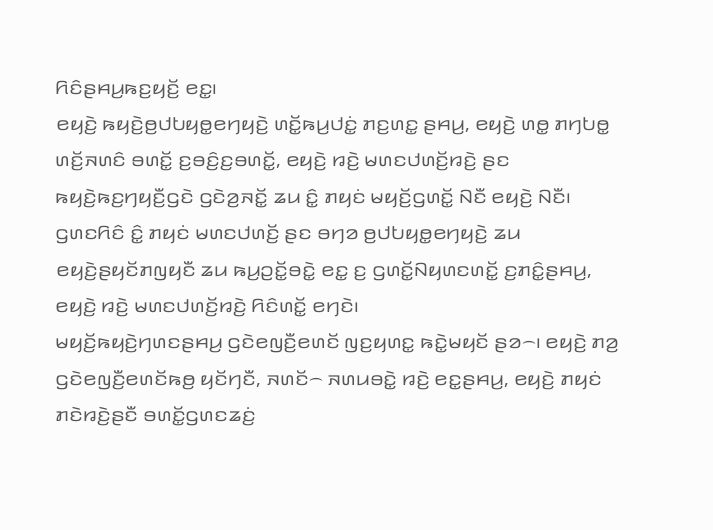ꤖꤢꤨꤔꤌꤣ꤬ꤒꤢ꤬ꤟꤢꤩ꤬ ꤕꤢ꤭꤯
ꤕꤟꤢꤧ꤬ ꤒꤟꤢꤧ꤬ꤥ꤬ꤓꤝꤟꤥ꤭ꤕꤚꤟꤢꤧ꤬ ꤛꤢꤩ꤭ꤒꤣ꤬ꤓꤢꤦ꤭ ꤊꤢ꤬ꤛꤢ꤭ ꤔꤌꤣ꤬, ꤕꤟꤢꤧ꤬ ꤛꤥ꤭ ꤊꤚꤝꤥ꤭ ꤛꤢꤩ꤬ꤏꤛꤢꤨ ꤋꤛꤢꤩ꤭ ꤢ꤬ꤋꤢꤨ꤬ꤢ꤬ꤋꤛꤢꤩ꤭, ꤕꤟꤢꤧ꤬ ꤙꤢꤧ꤬ ꤗꤛꤢꤓꤛꤢꤩ꤬ꤙꤢꤧ꤬ ꤔꤢ ꤒꤟꤢꤧ꤬ꤒꤢ꤬ꤚꤟꤢꤪ꤬ꤞꤢꤧ ꤞꤢꤧꤤ꤬ꤏꤢꤩ꤭ ꤘꤣ ꤢꤨ꤭ ꤊꤟꤢꤦ ꤗꤟꤢꤩ꤬ꤞꤛꤢꤩ꤭ ꤡꤢꤪ ꤕꤟꤢꤧ꤬ ꤡꤢꤪ꤯ ꤞꤛꤢꤖꤢꤨ ꤢꤨ꤭ ꤊꤟꤢꤦ ꤗꤛꤢꤓꤛꤢꤩ꤬ ꤔꤢ ꤋꤚꤤ ꤥ꤬ꤓꤝꤟꤥ꤭ꤕꤚꤟꤢꤧ꤬ ꤘꤣ ꤕꤟꤢꤧ꤬ꤔꤟꤢꤩꤊꤜꤟꤢꤪ ꤘꤣ ꤒꤣ꤬ꤑꤢꤩ꤭ꤋꤢꤧ꤭ ꤕꤢ꤭ ꤢ꤬ ꤞꤛꤢꤩ꤭ꤡꤟꤛꤢꤛꤢꤩ꤭ ꤢ꤬ꤊꤢꤨ꤭ꤔꤌꤣ꤬, ꤕꤟꤢꤧ꤬ ꤙꤢꤧ꤬ ꤗꤛꤢꤓꤛꤢꤩ꤬ꤙꤢꤧ꤬ ꤖꤢꤨꤛꤢꤩ꤭ ꤕꤚꤢꤧ꤯
ꤗꤟꤢꤩ꤬ꤒꤟꤢꤧ꤬ꤚꤛꤢꤔꤌꤣ꤬ ꤞꤢꤧꤕꤜꤢꤪ꤬ꤕꤛꤢꤩ ꤜꤢ꤬ꤟꤛꤢ꤭ ꤒꤢꤧ꤭ꤗꤟꤢꤩ ꤔꤤ꤮꤯ ꤕꤟꤢꤧ꤬ ꤊꤤ꤬ ꤞꤢꤧꤕꤜꤢꤪ꤬ꤕꤛꤢꤩꤒꤥ꤬ ꤟꤢꤩꤚꤢꤪ, ꤏꤛꤢꤩ꤮ ꤏꤛꤣꤋꤢꤧ꤭ ꤙꤢꤧ꤬ ꤕꤢ꤭ꤔꤌꤣ꤬, ꤕꤟꤢꤧ꤬ ꤊꤟꤢꤦ ꤊꤢꤧꤙꤢꤧ꤬ꤔꤢꤪ ꤋꤛꤢꤩ꤭ꤞꤛꤢꤘꤢꤦ꤬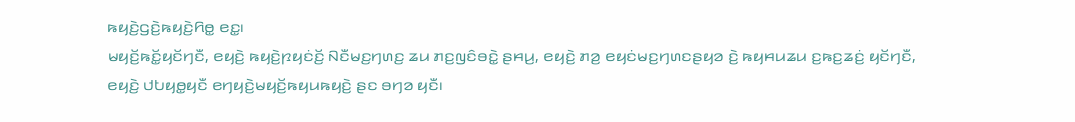ꤒꤟꤢꤧ꤬ꤞꤢꤧ꤬ꤒꤟꤢꤧ꤬ꤖꤥ꤭ ꤕꤢ꤭꤯
ꤗꤟꤢꤩ꤬ꤒꤢꤩ꤭ꤟꤢꤩꤚꤢꤪ, ꤕꤟꤢꤧ꤬ ꤒꤟꤢꤧ꤬ꤐꤟꤢꤦꤢꤩ꤬ ꤡꤢꤪꤗꤢ꤬ꤚꤛꤢ꤬ ꤘꤣ ꤊꤢ꤬ꤜꤢꤨꤋꤢꤧ꤭ ꤔꤌꤣ꤬, ꤕꤟꤢꤧ꤬ ꤊꤤ꤬ ꤕꤟꤢꤦꤗꤢ꤬ꤚꤛꤢꤔꤟꤤ ꤢꤧ꤬ ꤒꤟꤌꤣꤘꤣ ꤢ꤬ꤒꤢ꤬ꤘꤢꤦ꤬ ꤟꤢꤩꤚꤢꤪ, ꤕꤟꤢꤧ꤬ ꤓꤝꤟꤥ꤭ꤟꤢꤪ ꤕꤚꤟꤢꤧ꤬ꤗꤟꤢꤩ꤬ꤒꤟꤣꤒꤟꤢꤧ꤬ ꤔꤢ ꤋꤚꤤ ꤟꤢꤪ꤯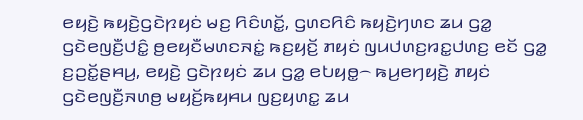ꤕꤟꤢꤧ꤬ ꤒꤟꤢꤧ꤬ꤞꤢꤧꤐꤟꤢꤦ ꤗꤢ꤬ ꤖꤢꤨꤛꤢꤩ꤭, ꤞꤛꤢꤖꤢꤨ ꤒꤟꤢꤧ꤬ꤚꤛꤢ ꤘꤣ ꤞꤤ꤭ ꤞꤢꤧꤕꤜꤢꤪ꤬ꤓꤢꤨ꤭ ꤥ꤬ꤕꤟꤢꤪꤗꤛꤢꤏꤢꤦ꤭ ꤒꤢ꤬ꤟꤢꤩ꤬ ꤊꤟꤢꤦ ꤜꤣꤓꤛꤢ꤬ꤙꤢ꤭ꤓꤛꤢ꤬ ꤕꤢꤩ ꤞꤤ꤭ ꤢ꤬ꤑꤢꤩ꤭ꤔꤌꤣ꤬, ꤕꤟꤢꤧ꤬ ꤞꤢꤧꤐꤟꤢꤦ ꤘꤣ ꤞꤤ꤭ ꤕꤝꤟꤥ꤭꤮ ꤒꤣ꤬ꤕꤚꤟꤢꤧ꤬ ꤊꤟꤢꤦ ꤞꤢꤧꤕꤜꤢꤪ꤬ꤏꤛꤥ꤬ ꤗꤟꤢꤩ꤬ꤒꤟꤌꤣ ꤜꤢ꤬ꤟꤛꤢ꤭ ꤘꤣ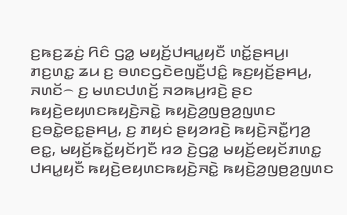ꤢ꤬ꤒꤢ꤬ꤘꤢꤦ꤬ ꤖꤢꤨ ꤞꤤ꤭ ꤗꤟꤢꤩ꤬ꤓꤌꤣ꤭ꤟꤢꤪ ꤛꤢꤩ꤭ꤔꤌꤣ꤬꤯
ꤊꤢ꤬ꤛꤢ꤭ ꤘꤣ ꤢ꤬ ꤋꤛꤢꤞꤢꤧꤕꤜꤢꤪ꤬ꤓꤢꤨ꤭ ꤒꤢ꤬ꤟꤢꤩ꤬ꤔꤌꤣ꤬, ꤏꤛꤢꤩ꤮ ꤢ꤬ ꤗꤛꤢꤓꤛꤢꤩ꤬ ꤏꤤꤒꤣ꤬ꤙꤢꤧ꤬ ꤔꤢ ꤒꤟꤢꤧ꤬ꤕꤟꤛꤢꤒꤟꤢꤧ꤬ꤏꤢꤧ꤭ ꤒꤟꤢꤧ꤬ꤤ꤬ꤜꤥ꤬ꤤ꤬ꤜꤛꤢ ꤢ꤬ꤋꤢꤧ꤭ꤕꤢ꤭ꤔꤌꤣ꤬, ꤢ꤬ ꤊꤟꤢꤦ ꤔꤟꤤꤙꤢꤧ꤬ ꤒꤟꤢꤧ꤬ꤏꤢꤪ꤭ꤚꤤ꤬ ꤕꤢ꤭, ꤗꤟꤢꤩ꤬ꤒꤢꤩ꤭ꤟꤢꤩꤚꤢꤪ ꤙꤤ ꤢꤧ꤬ꤞꤤ꤭ ꤗꤟꤢꤩ꤬ꤕꤟꤢꤩꤊꤛꤢ꤭ ꤓꤌꤣ꤭ꤟꤢꤪ ꤒꤟꤢꤧ꤬ꤕꤟꤛꤢꤒꤟꤢꤧ꤬ꤏꤢꤧ꤭ ꤒꤟꤢꤧ꤬ꤤ꤬ꤜꤥ꤬ꤤ꤬ꤜꤛꤢ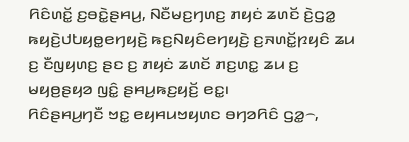ꤖꤢꤨꤛꤢꤩ꤭ ꤢ꤬ꤋꤢꤧ꤭ꤔꤌꤣ꤬, ꤡꤢꤪꤗꤢ꤬ꤚꤛꤢ꤬ ꤊꤟꤢꤦ ꤘꤛꤢꤩ ꤢꤧ꤬ꤞꤤ꤭ ꤒꤟꤢꤧ꤬ꤓꤝꤟꤥ꤭ꤕꤚꤟꤢꤧ꤬ ꤒꤢ꤬ꤡꤟꤢꤨꤕꤚꤟꤢꤧ꤬ ꤢ꤬ꤏꤛꤢꤩ꤭ꤐꤟꤢꤨ ꤘꤣ ꤢ꤬ ꤢꤪꤜꤟꤛꤢ꤬ ꤔꤢ ꤢ꤬ ꤊꤟꤢꤦ ꤘꤛꤢꤩ ꤊꤢ꤬ꤛꤢ꤭ ꤘꤣ ꤢ꤬ ꤗꤟꤥ꤬ꤔꤟꤤ ꤜꤢꤨ꤭ ꤔꤌꤣ꤬ꤒꤢ꤬ꤟꤢꤩ꤬ ꤕꤢ꤭꤯
ꤖꤢꤨꤔꤌꤣ꤬ꤚꤢꤪ ꤠꤢ꤭ ꤕꤟꤌꤣꤠꤟꤛꤢ ꤋꤚꤤꤖꤢꤨ ꤞꤤ꤭꤮,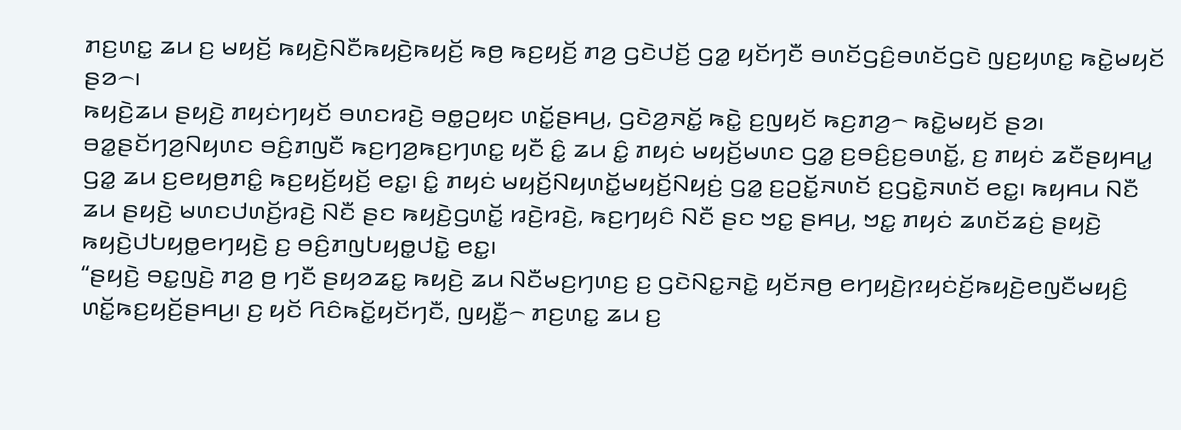ꤊꤢ꤬ꤛꤢ꤭ ꤘꤣ ꤢ꤬ ꤗꤟꤢꤩ꤬ ꤒꤟꤢꤧ꤬ꤡꤢꤪꤒꤟꤢꤧ꤬ꤒꤟꤢꤩ꤬ ꤒꤥ꤬ ꤒꤢ꤬ꤟꤢꤩ꤬ ꤊꤤ꤬ ꤞꤢꤧꤓꤢꤩ꤬ ꤞꤤ꤭ ꤟꤢꤩꤚꤢꤪ ꤋꤛꤢꤩꤞꤢꤨ꤬ꤋꤛꤢꤩꤞꤢꤧ ꤜꤢ꤬ꤟꤛꤢ꤭ ꤒꤢꤧ꤭ꤗꤟꤢꤩ ꤔꤤ꤮꤯
ꤒꤟꤢꤧ꤬ꤘꤣ ꤔꤟꤢꤧ꤬ ꤊꤟꤢꤦꤚꤟꤢꤩ ꤋꤛꤢꤙꤢꤧ꤬ ꤋꤥ꤭ꤑꤟꤢ ꤛꤢꤩ꤭ꤔꤌꤣ꤬, ꤞꤢꤧꤤ꤬ꤏꤢꤩ꤭ ꤒꤢꤧ꤭ ꤢ꤬ꤜꤟꤢꤩ ꤒꤢ꤬ꤊꤤ꤬꤮ ꤒꤢꤧ꤭ꤗꤟꤢꤩ ꤔꤤ꤯ ꤋꤤ꤭ꤔꤢꤩꤚꤤ꤬ꤡꤟꤛꤢ ꤋꤢꤨ꤬ꤊꤜꤢꤪ ꤒꤢ꤬ꤚꤤ꤬ꤒꤢ꤬ꤚꤛꤢ꤭ ꤟꤢꤪ ꤢꤨ꤭ ꤘꤣ ꤢꤨ꤭ ꤊꤟꤢꤦ ꤗꤟꤢꤩ꤬ꤗꤛꤢ ꤞꤤ꤭ ꤢ꤬ꤋꤢꤨ꤬ꤢ꤬ꤋꤛꤢꤩ꤭, ꤢ꤬ ꤊꤟꤢꤦ ꤘꤢꤪꤔꤟꤌꤣ꤭ ꤞꤤ꤭ ꤘꤣ ꤢ꤬ꤕꤟꤥ꤬ꤊꤢꤨ꤭ ꤒꤢ꤬ꤟꤢꤩ꤬ꤟꤢꤩ꤬ ꤕꤢ꤭꤯ ꤢꤨ꤭ ꤊꤟꤢꤦ ꤗꤟꤢꤩ꤬ꤡꤟꤛꤢꤩ꤭ꤗꤟꤢꤩ꤬ꤡꤟꤢꤦ꤬ ꤞꤤ꤭ ꤢ꤬ꤑꤢꤩ꤭ꤏꤛꤢꤩ ꤢ꤬ꤞꤢꤧ꤭ꤏꤛꤢꤩ ꤕꤢ꤭꤯ ꤒꤟꤌꤣ ꤡꤢꤪ ꤘꤣ ꤔꤟꤢꤧ꤬ ꤗꤛꤢꤓꤛꤢꤩ꤬ꤙꤢꤧ꤬ ꤡꤢꤪ ꤔꤢ ꤒꤟꤢꤧ꤬ꤞꤛꤢꤩ꤭ ꤙꤢꤧ꤬ꤙꤢꤧ꤬, ꤒꤢ꤬ꤚꤟꤢꤨ ꤡꤢꤪ ꤔꤢ ꤠꤢ꤭ ꤔꤌꤣ꤬, ꤠꤢ꤭ ꤊꤟꤢꤦ ꤘꤛꤢꤩꤘꤢꤦ꤬ ꤔꤟꤢꤧ꤬ ꤒꤟꤢꤧ꤬ꤓꤝꤟꤥ꤭ꤕꤚꤟꤢꤧ꤬ ꤢ꤬ ꤋꤢꤨ꤬ꤊꤜꤝꤟꤥ꤭ꤓꤢꤧ꤭ ꤕꤢ꤭꤯
“ꤔꤟꤢꤧ꤬ ꤋꤢ꤭ꤜꤢꤧ꤬ ꤊꤤ꤬ ꤥ꤬ ꤚꤢꤪ ꤔꤟꤤꤘꤢ꤭ ꤒꤟꤢꤧ꤬ ꤘꤣ ꤡꤢꤪꤗꤢ꤬ꤚꤛꤢ꤬ ꤢ꤬ ꤞꤢꤧꤡꤢ꤭ꤏꤢꤧ꤭ ꤟꤢꤩꤏꤥ꤬ ꤕꤚꤟꤢꤧ꤬ꤐꤟꤢꤦꤢꤩ꤬ꤒꤟꤢꤧ꤬ꤕꤜꤢꤪꤗꤟꤢꤨ꤬ ꤛꤢꤩ꤭ꤒꤢ꤬ꤟꤢꤩ꤬ꤔꤌꤣ꤬꤯ ꤢ꤬ ꤟꤢꤩ ꤖꤢꤨꤒꤢꤩ꤭ꤟꤢꤩꤚꤢꤪ, ꤜꤟꤢꤪ꤭꤮ ꤊꤢ꤬ꤛꤢ꤭ ꤘꤣ ꤢ꤬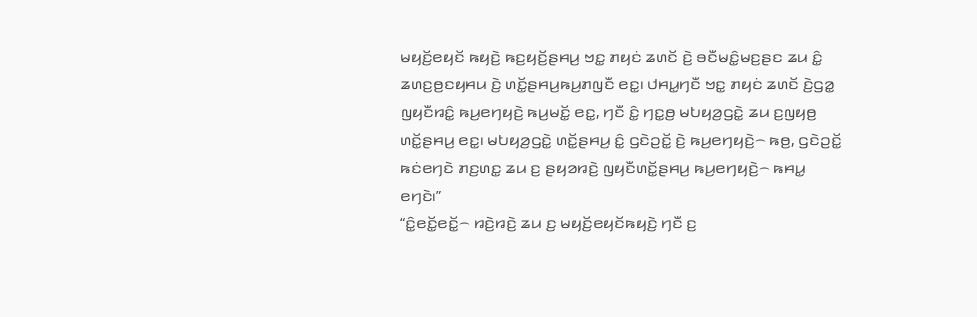ꤗꤟꤢꤩ꤬ꤕꤟꤢꤩ ꤒꤟꤢꤧ꤬ ꤒꤢ꤬ꤟꤢꤩ꤬ꤔꤌꤣ꤬ ꤠꤢ꤭ ꤊꤟꤢꤦ ꤘꤛꤢꤩ ꤢꤧ꤬ ꤋꤢꤪꤗꤢꤨ꤭ꤗꤢ꤬ꤔꤢ ꤘꤣ ꤢꤨ꤭ ꤘꤛꤢ꤬ꤥ꤬ꤢꤟꤌꤣ ꤢꤧ꤬ ꤛꤢꤩ꤭ꤔꤌꤣ꤬ꤒꤣ꤬ꤊꤜꤢꤪ ꤕꤢ꤭꤯ ꤓꤌꤣ꤭ꤚꤢꤪ ꤠꤢ꤭ ꤊꤟꤢꤦ ꤘꤛꤢꤩ ꤢꤧ꤬ꤞꤤ꤭ ꤜꤟꤢꤪꤙꤢꤨ꤭ ꤒꤣ꤬ꤕꤚꤟꤢꤧ꤬ ꤒꤣ꤬ꤗꤢꤩ꤭ ꤕꤢ꤭, ꤚꤢꤪ ꤢꤨ꤭ ꤚꤢ꤭ꤥ꤬ ꤗꤝꤟꤤ꤬ꤞꤢꤧ꤭ ꤘꤣ ꤢ꤬ꤜꤟꤥ꤬ ꤛꤢꤩ꤭ꤔꤌꤣ꤬ ꤕꤢ꤭꤯ ꤗꤝꤟꤤ꤬ꤞꤢꤧ꤭ ꤛꤢꤩ꤭ꤔꤌꤣ꤬ ꤢꤨ꤭ ꤞꤢꤧꤑꤢꤩ꤭ ꤢꤧ꤬ ꤒꤣ꤬ꤕꤚꤟꤢꤧ꤬꤮ ꤒꤥ꤬, ꤞꤢꤧꤑꤢꤩ꤭ ꤒꤢꤦꤕꤚꤢꤧ ꤊꤢ꤬ꤛꤢ꤭ ꤘꤣ ꤢ꤬ ꤔꤟꤤꤙꤢꤧ꤬ ꤜꤟꤢꤪꤛꤢꤩ꤭ꤔꤌꤣ꤬ ꤒꤣ꤬ꤕꤚꤟꤢꤧ꤬꤮ ꤒꤌꤣ꤭ ꤕꤚꤢꤧ꤯”
“ꤢꤨ꤭ꤕꤢꤩ꤭ꤕꤢꤩ꤭꤮ ꤙꤢꤧ꤬ꤙꤢꤧ꤬ ꤘꤣ ꤢ꤬ ꤗꤟꤢꤩ꤬ꤕꤟꤢꤩꤒꤟꤢꤧ꤬ ꤚꤢꤪ ꤢ꤬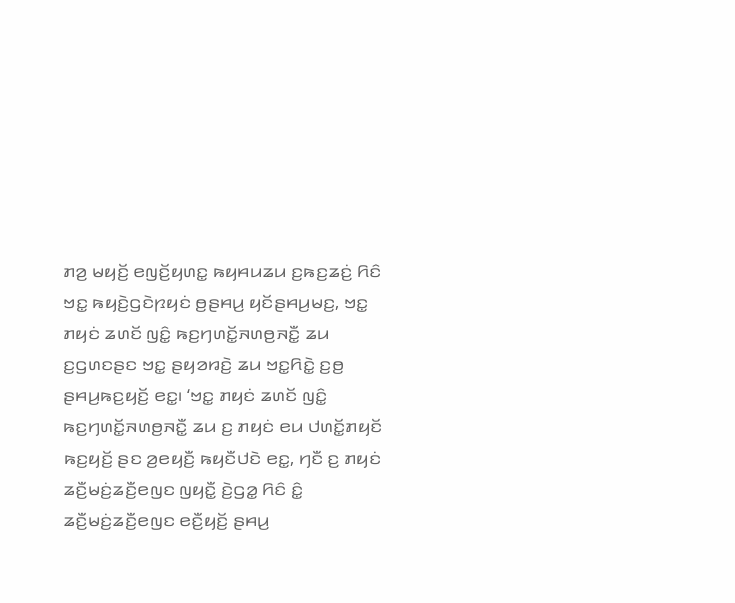ꤊꤤ꤬ ꤗꤟꤢꤩ꤬ ꤕꤜꤢꤩ꤬ꤟꤛꤢ꤭ ꤒꤟꤌꤣꤘꤣ ꤢ꤬ꤒꤢ꤬ꤘꤢꤦ꤬ ꤖꤢꤨ ꤠꤢ꤭ ꤒꤟꤢꤧ꤬ꤞꤢꤧꤐꤟꤢꤦ ꤥ꤬ꤔꤌꤣ꤬ ꤟꤢꤩꤔꤌꤣ꤬ꤗꤢ꤬, ꤠꤢ꤭ ꤊꤟꤢꤦ ꤘꤛꤢꤩ ꤜꤢꤨ꤭ ꤒꤢ꤬ꤚꤛꤢꤩ꤭ꤏꤛꤥ꤬ꤏꤢꤪ꤭ ꤘꤣ ꤢ꤬ꤞꤛꤢꤔꤢ ꤠꤢ꤭ ꤔꤟꤤꤙꤢꤧ꤬ ꤘꤣ ꤠꤢ꤭ꤖꤢꤧ꤭ ꤢ꤬ꤥ꤬ ꤔꤌꤣ꤬ꤒꤢ꤬ꤟꤢꤩ꤬ ꤕꤢ꤭꤯ ‘ꤠꤢ꤭ ꤊꤟꤢꤦ ꤘꤛꤢꤩ ꤜꤢꤨ꤭ ꤒꤢ꤬ꤚꤛꤢꤩ꤭ꤏꤛꤥ꤬ꤏꤢꤪ꤭ ꤘꤣ ꤢ꤬ ꤊꤟꤢꤦ ꤕꤣ ꤓꤛꤢꤩ꤭ꤊꤟꤢꤩ ꤒꤢ꤬ꤟꤢꤩ꤬ ꤔꤢ ꤤ꤬ꤕꤟꤢꤪ꤬ ꤒꤟꤢꤪꤓꤢꤧ ꤕꤢ꤭, ꤚꤢꤪ ꤢ꤬ ꤊꤟꤢꤦ ꤘꤢꤪ꤬ꤗꤢꤦ꤬ꤘꤢꤪ꤬ꤕꤜꤢ ꤜꤟꤢꤪ꤭ ꤢꤧ꤬ꤞꤤ꤭ ꤖꤢꤨ ꤢꤨ꤭ ꤘꤢꤪ꤬ꤗꤢꤦ꤬ꤘꤢꤪ꤬ꤕꤜꤢ ꤕꤢꤪ꤬ꤟꤢꤩ꤬ ꤔꤌꤣ꤬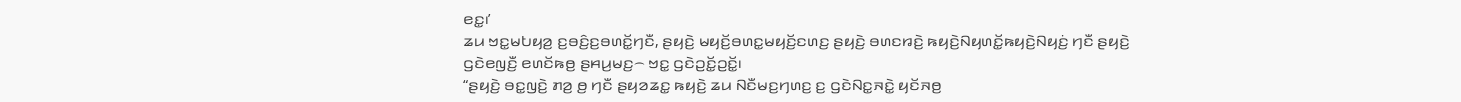ꤕꤢ꤭꤯’
ꤘꤣ ꤠꤢ꤭ꤗꤝꤟꤤ꤬ ꤢ꤬ꤋꤢꤨ꤬ꤢ꤬ꤋꤛꤢꤩ꤭ꤚꤢꤪ, ꤔꤟꤢꤧ꤬ ꤗꤟꤢꤩ꤬ꤋꤛꤢ꤭ꤗꤟꤢꤩ꤬ꤢꤛꤢ꤬ ꤔꤟꤢꤧ꤬ ꤋꤛꤢꤙꤢꤧ꤬ ꤒꤟꤢꤧ꤬ꤡꤟꤛꤢꤩ꤭ꤒꤟꤢꤧ꤬ꤡꤟꤢꤦ꤬ ꤚꤢꤪ ꤔꤟꤢꤧ꤬ ꤞꤢꤧꤕꤜꤢꤪ꤬ ꤕꤛꤢꤩꤒꤥ꤬ ꤔꤌꤣ꤬ꤗꤢ꤬꤮ ꤠꤢ꤭ ꤞꤢꤧꤑꤢꤩ꤭ꤑꤢꤩ꤭꤯
“ꤔꤟꤢꤧ꤬ ꤋꤢ꤭ꤜꤢꤧ꤬ ꤊꤤ꤬ ꤥ꤬ ꤚꤢꤪ ꤔꤟꤤꤘꤢ꤭ ꤒꤟꤢꤧ꤬ ꤘꤣ ꤡꤢꤪꤗꤢ꤬ꤚꤛꤢ꤬ ꤢ꤬ ꤞꤢꤧꤡꤢ꤭ꤏꤢꤧ꤭ ꤟꤢꤩꤏꤥ꤬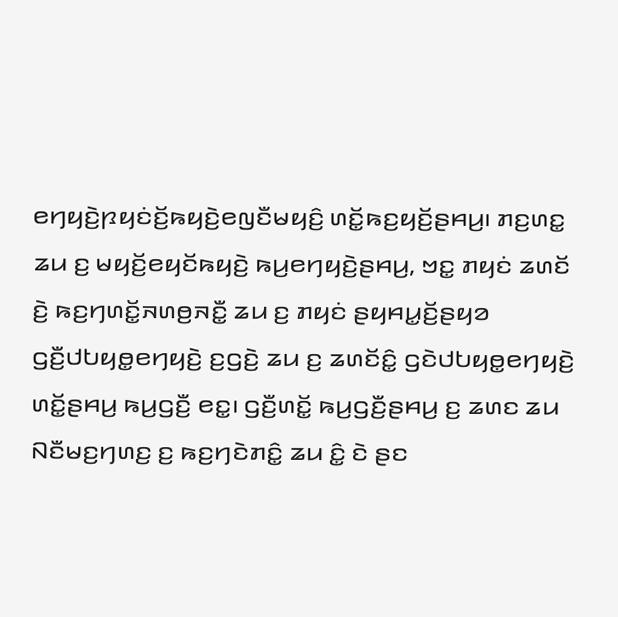ꤕꤚꤟꤢꤧ꤬ꤐꤟꤢꤦꤢꤩ꤬ꤒꤟꤢꤧ꤬ꤕꤜꤢꤪꤗꤟꤢꤨ꤬ ꤛꤢꤩ꤭ꤒꤢ꤬ꤟꤢꤩ꤬ꤔꤌꤣ꤬꤯ ꤊꤢ꤬ꤛꤢ꤭ ꤘꤣ ꤢ꤬ ꤗꤟꤢꤩ꤬ꤕꤟꤢꤩꤒꤟꤢꤧ꤬ ꤒꤣ꤬ꤕꤚꤟꤢꤧ꤬ꤔꤌꤣ꤬, ꤠꤢ꤭ ꤊꤟꤢꤦ ꤘꤛꤢꤩ ꤢꤧ꤬ ꤒꤢ꤬ꤚꤛꤢꤩ꤭ꤏꤛꤥ꤬ꤏꤢꤪ꤭ ꤘꤣ ꤢ꤬ ꤊꤟꤢꤦ ꤔꤟꤌꤣ꤭ꤢꤩ꤬ꤔꤟꤤ ꤞꤢꤪ꤬ꤓꤝꤟꤥ꤭ꤕꤚꤟꤢꤧ꤬ ꤢ꤬ꤞꤢꤧ꤬ ꤘꤣ ꤢ꤬ ꤘꤛꤢꤩꤢꤨ꤭ ꤞꤢꤧꤓꤝꤟꤥ꤭ꤕꤚꤟꤢꤧ꤬ ꤛꤢꤩ꤭ꤔꤌꤣ꤬ ꤒꤣ꤬ꤞꤢꤪ꤬ ꤕꤢ꤭꤯ ꤞꤢꤪ꤬ꤛꤢꤩ꤭ ꤒꤣ꤬ꤞꤢꤪ꤬ꤔꤌꤣ꤬ ꤢ꤬ ꤘꤛꤢ ꤘꤣ ꤡꤢꤪꤗꤢ꤬ꤚꤛꤢ꤬ ꤢ꤬ ꤒꤢ꤬ꤚꤢꤧꤊꤢꤨ꤭ ꤘꤣ ꤢꤨ꤭ ꤢꤧ ꤔꤢ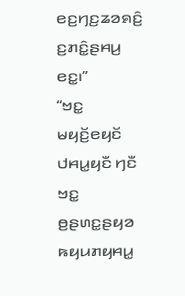ꤕꤢ꤬ꤚꤢ꤬ꤘꤤꤎꤢꤨ꤬ ꤢ꤬ꤊꤢꤨ꤭ꤔꤌꤣ꤬ ꤕꤢ꤭꤯”
“ꤠꤢ꤭ ꤗꤟꤢꤩ꤬ꤕꤟꤢꤩ ꤓꤌꤣ꤭ꤟꤢꤪ ꤚꤢꤪ ꤠꤢ꤭ ꤥ꤬ꤔꤛꤢ꤭ꤔꤟꤤ ꤒꤟꤣꤊꤟꤌꤣ꤭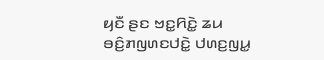ꤟꤢꤪ ꤔꤢ ꤠꤢ꤭ꤖꤢꤧ꤭ ꤘꤣ ꤋꤢꤨ꤬ꤊꤜꤛꤢꤓꤢꤧ꤭ ꤓꤛꤢ꤬ꤜꤣ꤭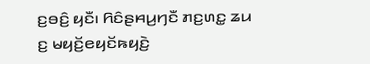ꤢ꤬ꤋꤢꤨ꤬ ꤟꤢꤪ꤯ ꤖꤢꤨꤔꤌꤣ꤬ꤚꤢꤪ ꤊꤢ꤬ꤛꤢ꤭ ꤘꤣ ꤢ꤬ ꤗꤟꤢꤩ꤬ꤕꤟꤢꤩꤒꤟꤢꤧ꤬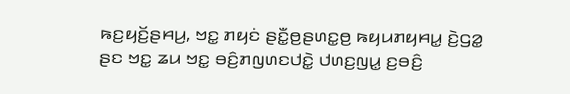ꤒꤢ꤬ꤟꤢꤩ꤬ꤔꤌꤣ꤬, ꤠꤢ꤭ ꤊꤟꤢꤦ ꤔꤢꤪ꤭ꤥ꤬ꤔꤛꤢ꤭ꤥ꤬ ꤒꤟꤣꤊꤟꤌꤣ꤭ ꤢꤧ꤬ꤞꤤ꤭ ꤔꤢ ꤠꤢ꤭ ꤘꤣ ꤠꤢ꤭ ꤋꤢꤨ꤬ꤊꤜꤛꤢꤓꤢꤧ꤭ ꤓꤛꤢ꤬ꤜꤣ꤭ ꤢ꤬ꤋꤢꤨ꤬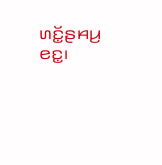ꤛꤢꤩ꤭ꤔꤌꤣ꤬ ꤕꤢ꤭꤯